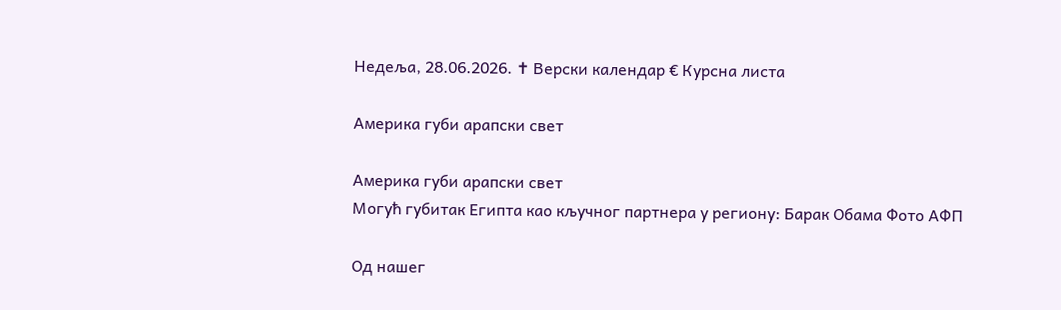Недеља, 28.06.2026. ✝ Верски календар € Курсна листа

Америка губи арапски свет

Америка губи арапски свет
Могућ губитак Египта као кључног партнера у региону: Барак Обама Фото АФП

Од нашег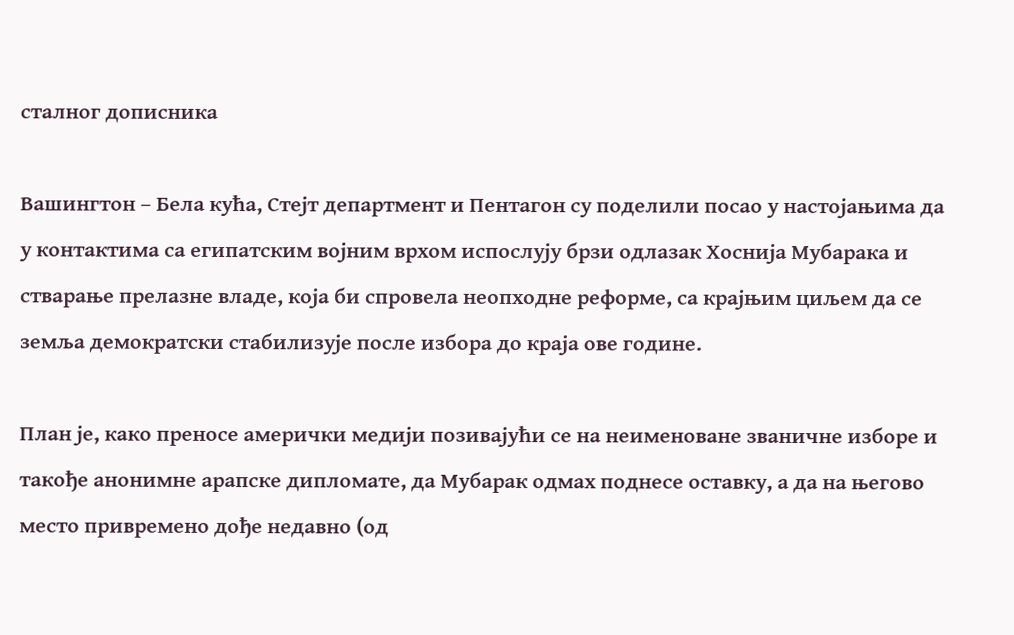сталног дописника

Вашингтон – Бела кућа, Стејт департмент и Пентагон су поделили посао у настојањима да у контактима са египатским војним врхом испослују брзи одлазак Хоснија Мубарака и стварање прелазне владе, која би спровела неопходне реформе, са крајњим циљем да се земља демократски стабилизује после избора до краја ове године.

План је, како преносе амерички медији позивајући се на неименоване званичне изборе и такође анонимне арапске дипломате, да Мубарак одмах поднесе оставку, а да на његово место привремено дође недавно (од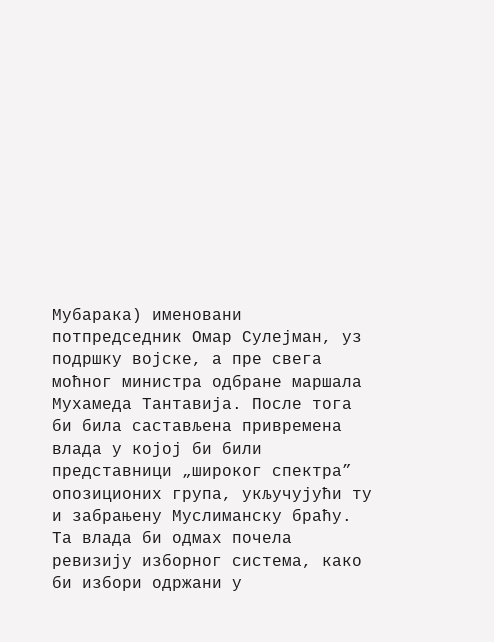Мубарака) именовани потпредседник Омар Сулејман, уз подршку војске, а пре свега моћног министра одбране маршала Мухамеда Тантавија. После тога би била састављена привремена влада у којој би били представници „широког спектра” опозиционих група, укључујући ту и забрањену Муслиманску браћу. Та влада би одмах почела ревизију изборног система, како би избори одржани у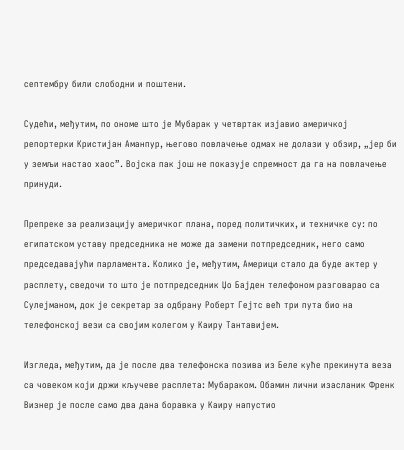септембру били слободни и поштени.

Судећи, међутим, по ономе што је Мубарак у четвртак изјавио америчкој репортерки Кристијан Аманпур, његово повлачење одмах не долази у обзир, „јер би у земљи настао хаос”. Војска пак још не показује спремност да га на повлачење принуди.

Препреке за реализацију америчког плана, поред политичких, и техничке су: по египатском уставу председника не може да замени потпредседник, него само председавајући парламента. Колико је, међутим, Америци стало да буде актер у расплету, сведочи то што је потпредседник Џо Бајден телефоном разговарао са Сулејманом, док је секретар за одбрану Роберт Гејтс већ три пута био на телефонској вези са својим колегом у Каиру Тантавијем.

Изгледа, међутим, да је после два телефонска позива из Беле куће прекинута веза са човеком који држи кључеве расплета: Мубараком. Обамин лични изасланик Френк Визнер је после само два дана боравка у Каиру напустио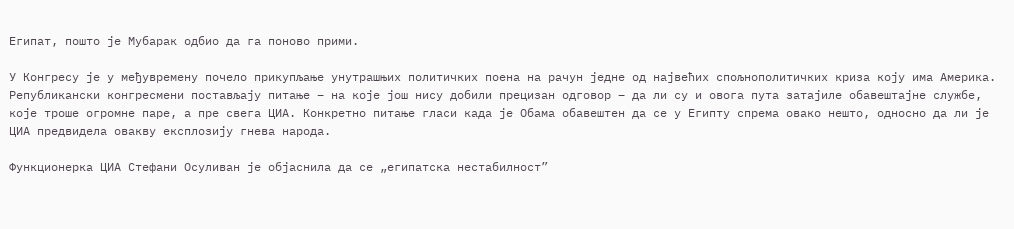Египат, пошто је Мубарак одбио да га поново прими.

У Конгресу је у међувремену почело прикупљање унутрашњих политичких поена на рачун једне од највећих спољнополитичких криза коју има Америка. Републикански конгресмени постављају питање – на које још нису добили прецизан одговор – да ли су и овога пута затајиле обавештајне службе, које троше огромне паре, а пре свега ЦИА. Конкретно питање гласи када је Обама обавештен да се у Египту спрема овако нешто, односно да ли је ЦИА предвидела овакву експлозију гнева народа.

Функционерка ЦИА Стефани Осуливан је објаснила да се „египатска нестабилност”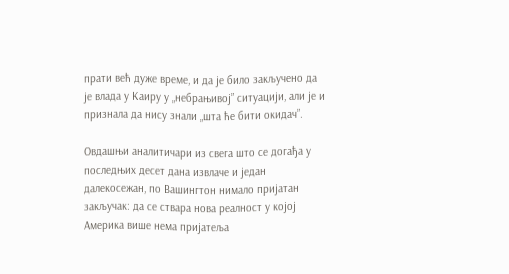прати већ дуже време, и да је било закључено да је влада у Каиру у „небрањивој” ситуацији, али је и признала да нису знали „шта ће бити окидач”.

Овдашњи аналитичари из свега што се догађа у последњих десет дана извлаче и један далекосежан, по Вашингтон нимало пријатан закључак: да се ствара нова реалност у којој Америка више нема пријатеља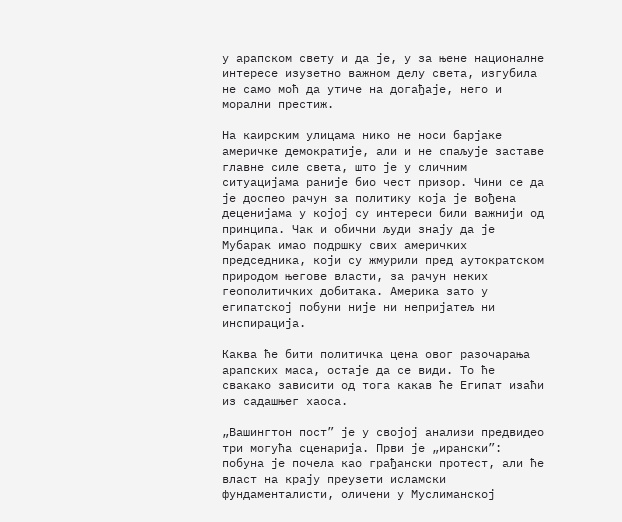у арапском свету и да је, у за њене националне интересе изузетно важном делу света, изгубила не само моћ да утиче на догађаје, него и морални престиж.

На каирским улицама нико не носи барјаке америчке демократије, али и не спаљује заставе главне силе света, што је у сличним ситуацијама раније био чест призор. Чини се да је доспео рачун за политику која је вођена деценијама у којој су интереси били важнији од принципа. Чак и обични људи знају да је Мубарак имао подршку свих америчких председника, који су жмурили пред аутократском природом његове власти, за рачун неких геополитичких добитака. Америка зато у египатској побуни није ни непријатељ ни инспирација.

Каква ће бити политичка цена овог разочарања арапских маса, остаје да се види. То ће свакако зависити од тога какав ће Египат изаћи из садашњег хаоса.

„Вашингтон пост” је у својој анализи предвидео три могућа сценарија. Први је „ирански”: побуна је почела као грађански протест, али ће власт на крају преузети исламски фундаменталисти, оличени у Муслиманској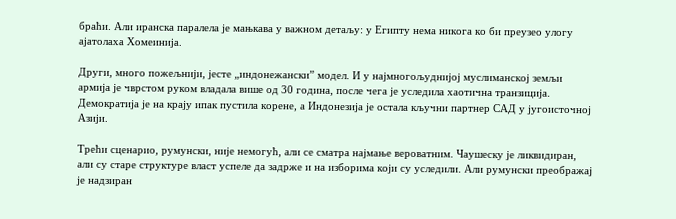браћи. Али иранска паралела је мањкава у важном детаљу: у Египту нема никога ко би преузео улогу ајатолаха Хомеинија.

Други, много пожељнији, јесте „индонежански” модел. И у најмногољуднијој муслиманској земљи армија је чврстом руком владала више од 30 година, после чега је уследила хаотична транзиција. Демократија је на крају ипак пустила корене, а Индонезија је остала кључни партнер САД у југоисточној Азији.

Трећи сценарио, румунски, није немогућ, али се сматра најмање вероватним. Чаушеску је ликвидиран, али су старе структуре власт успеле да задрже и на изборима који су уследили. Али румунски преображај је надзиран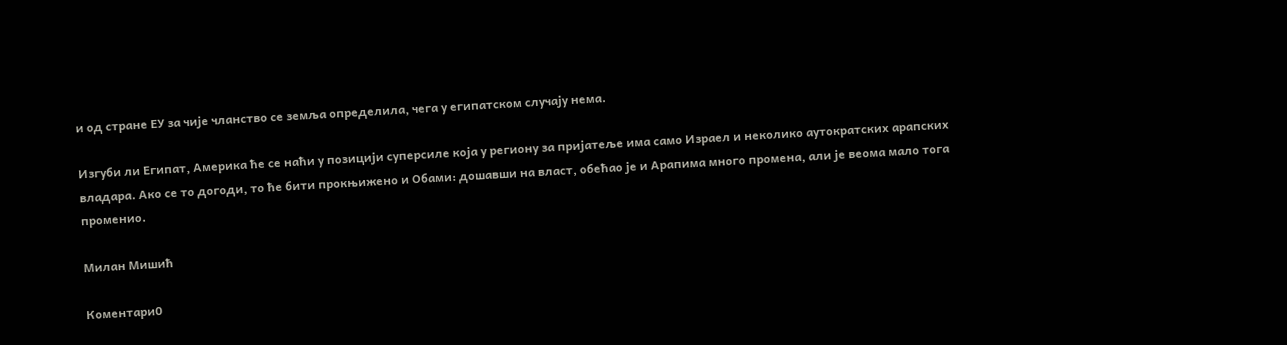и од стране ЕУ за чије чланство се земља определила, чега у египатском случају нема.

Изгуби ли Египат, Америка ће се наћи у позицији суперсиле која у региону за пријатеље има само Израел и неколико аутократских арапских владара. Ако се то догоди, то ће бити прокњижено и Обами: дошавши на власт, обећао је и Арапима много промена, али је веома мало тога променио.

Милан Мишић

Коментари0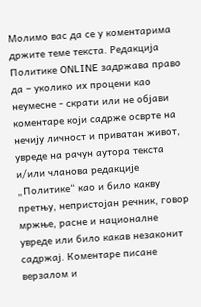Молимо вас да се у коментарима држите теме текста. Редакција Политике ONLINE задржава право да – уколико их процени као неумесне - скрати или не објави коментаре који садрже осврте на нечију личност и приватан живот, увреде на рачун аутора текста и/или чланова редакције „Политике“ као и било какву претњу, непристојан речник, говор мржње, расне и националне увреде или било какав незаконит садржај. Коментаре писане верзалом и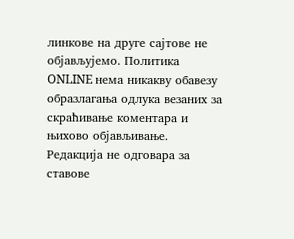линкове на друге сајтове не објављујемо. Политика ONLINE нема никакву обавезу образлагања одлука везаних за скраћивање коментара и њихово објављивање. Редакција не одговара за ставове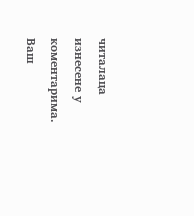читалаца изнесене у коментарима. Ваш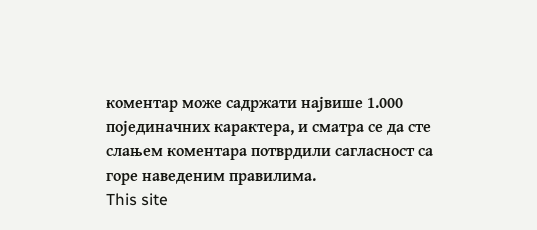коментар може садржати највише 1.000 појединачних карактера, и сматра се да сте слањем коментара потврдили сагласност са горе наведеним правилима.
This site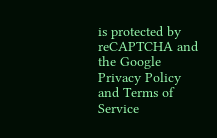is protected by reCAPTCHA and the Google Privacy Policy and Terms of Service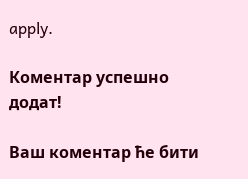apply.

Комeнтар успeшно додат!

Ваш комeнтар ћe бити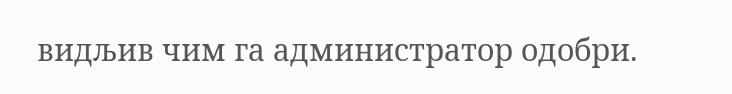видљив чим га администратор одобри.